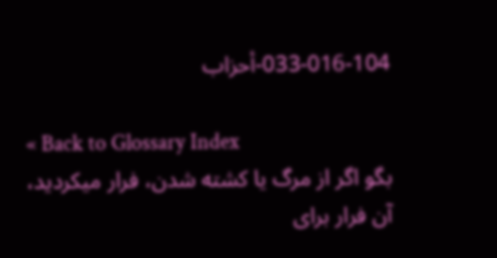033-016-104-أحزاب

« Back to Glossary Index
بگو اگر از مرگ یا کشته شدن، فرار میکردید، آن فرار برای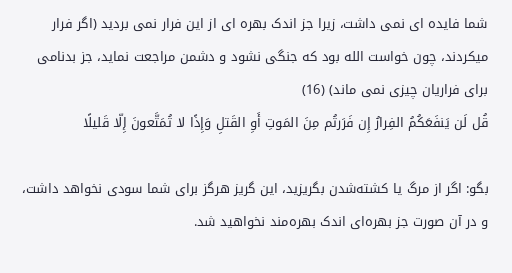شما فایده ای نمی داشت، زیرا جز اندک بهره ای از این فرار نمی بردید (اگر فرار میکردند، چون خواست الله بود که جنگی نشود و دشمن مراجعت نماید، جز بدنامی برای فراریان چیزی نمی ماند) (16)
قُل لَن يَنفَعَكُمُ الفِرارُ إِن فَرَرتُم مِنَ المَوتِ أَوِ القَتلِ وَإِذًا لا تُمَتَّعونَ إِلّا قَليلًا

بگو: اگر از مرگ یا کشته‌شدن بگریزید، این گریز هرگز برای شما سودی نخواهد داشت، و در آن صورت جز بهره‌ای اندک بهره‌مند نخواهید شد.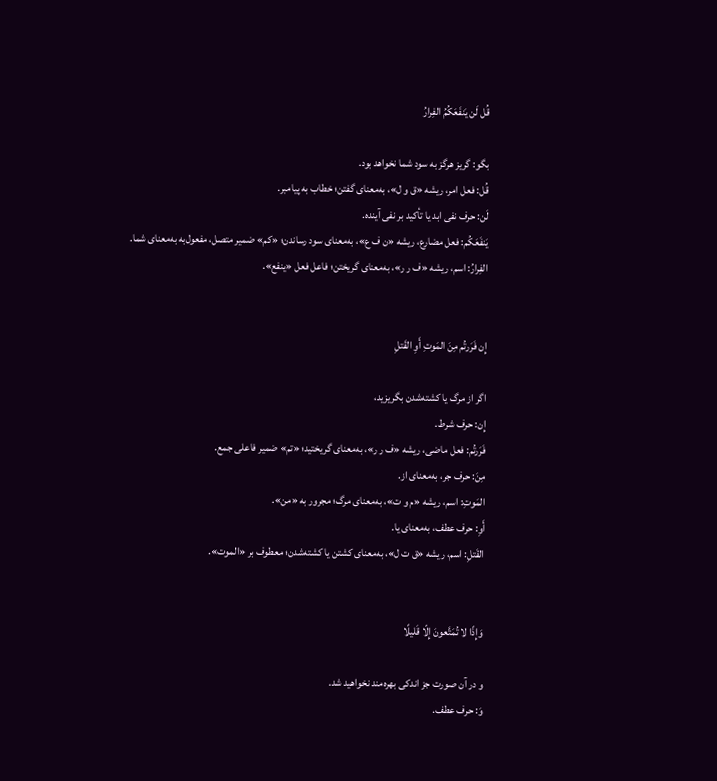قُل لَن يَنفَعَكُمُ الفِرارُ

بگو: گریز هرگز به سود شما نخواهد بود.
قُل: فعل امر، ریشه «ق و ل»، به‌معنای گفتن؛ خطاب به پیامبر.
لَن: حرف نفی ابد یا تأکید بر نفی آینده.
يَنفَعَكُم: فعل مضارع، ریشه «ن ف ع»، به‌معنای سود رساندن؛ «کم» ضمیر متصل، مفعول‌به به‌معنای شما.
الفِرارُ: اسم، ریشه «ف ر ر»، به‌معنای گریختن؛ فاعل فعل «ينفع».


إِن فَرَرتُم مِنَ المَوتِ أَوِ القَتلِ

اگر از مرگ یا کشته‌شدن بگریزید،
إِن: حرف شرط.
فَرَرتُم: فعل ماضی، ریشه «ف ر ر»، به‌معنای گریختید؛ «تم» ضمیر فاعلی جمع.
مِنَ: حرف جر، به‌معنای از.
المَوتِ: اسم، ریشه «م و ت»، به‌معنای مرگ؛ مجرور به «من».
أَوِ: حرف عطف، به‌معنای یا.
القَتلِ: اسم، ریشه «ق ت ل»، به‌معنای کشتن یا کشته‌شدن؛ معطوف بر «الموت».


وَإِذًا لا تُمَتَّعونَ إِلّا قَليلًا

و در آن صورت جز اندکی بهره‌مند نخواهید شد.
وَ: حرف عطف.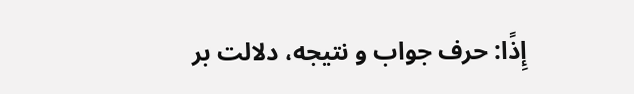إِذًا: حرف جواب و نتیجه، دلالت بر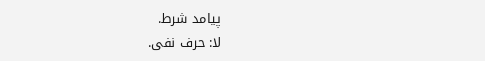پیامد شرط.
لا: حرف نفی.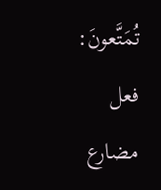تُمَتَّعونَ: فعل مضارع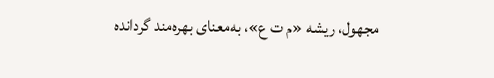مجهول، ریشه «م ت ع»، به‌معنای بهره‌مند گردانده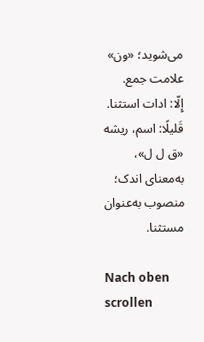می‌شوید؛ «ون» علامت جمع.
إِلّا: ادات استثنا.
قَليلًا: اسم، ریشه «ق ل ل»، به‌معنای اندک؛ منصوب به‌عنوان مستثنا.

Nach oben scrollen